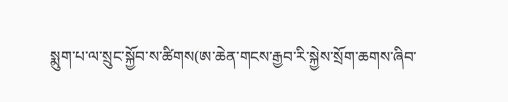སྨུག་པ་ལ་སྲུང་སྐྱོབ་ས་ཚིགས(ཨ་ཆེན་གངས་རྒྱབ་རི་སྐྱེས་སྲོག་ཆགས་ཞིབ་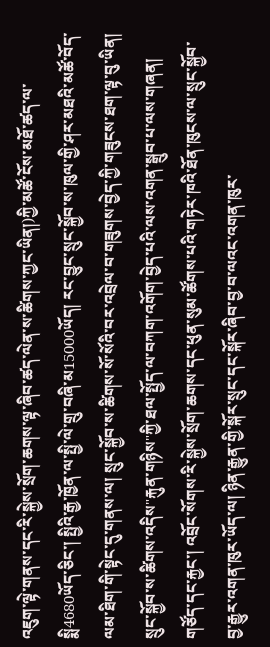འཇུག་ལྟེ་གནས་དང་རི་སྐྱེས་སྲོག་ཆགས་ལྟ་ཞིབ་ཚད་ལེན་ས་ཚིགས་ཀྱང་ཡིན།)ཀྱི་མཚོ་ངོས་མཐོ་ཚད་ལ་སྨི4680ཡོད་ཅིང་། སྤྱིའི་རྒྱ་ཁྱོན་ལ་སྤྱི་ལེ་གྲུ་བཞི་མ15000ཡོད། རང་བྱུང་སྲུང་སྐྱོབ་ས་ཁུལ་གྱི་ཤར་མཐའི་མཚོ་བོད་ལམ་ཐིག་གི་སྟེང་དུ་གནས་ལ། སྲུང་སྐྱོབ་ས་ཚིགས་སོ་སོའི་བར་འབྲེལ་བ་གཟུགས་བྱེད་ཀྱི་གཟུངས་ཐག་ལྟ་བུ་ཡིན། སྲུང་སྐྱོབ་ས་ཚིགས་འདིས"རྐུན་གཉིས"ཀྱི་ཐལ་སྤྱོད་ལ་བཀག་འགོག་བྱེད་པའི་ལས་འགན་སྒྲུབ་པ་ལས་གཞན། གཙོད་དང་རྐྱང་། འབྲོང་སོགས་རི་སྐྱེས་སྲོག་ཆགས་དང་ཕུན་སུམ་ཚོགས་པའི་གཏེར་ཁའི་ཐོན་ཁུངས་ལ་སྲུང་སྐྱོབ་བྱ་རྒྱུར་འགན་ཁུར་ཡོད་ལ། ཉིན་རྒྱུན་གྱི་སྐོར་སྲུང་དང་སྐོར་ཞིབ་བྱ་བ་ལའང་འགན་ཁུར་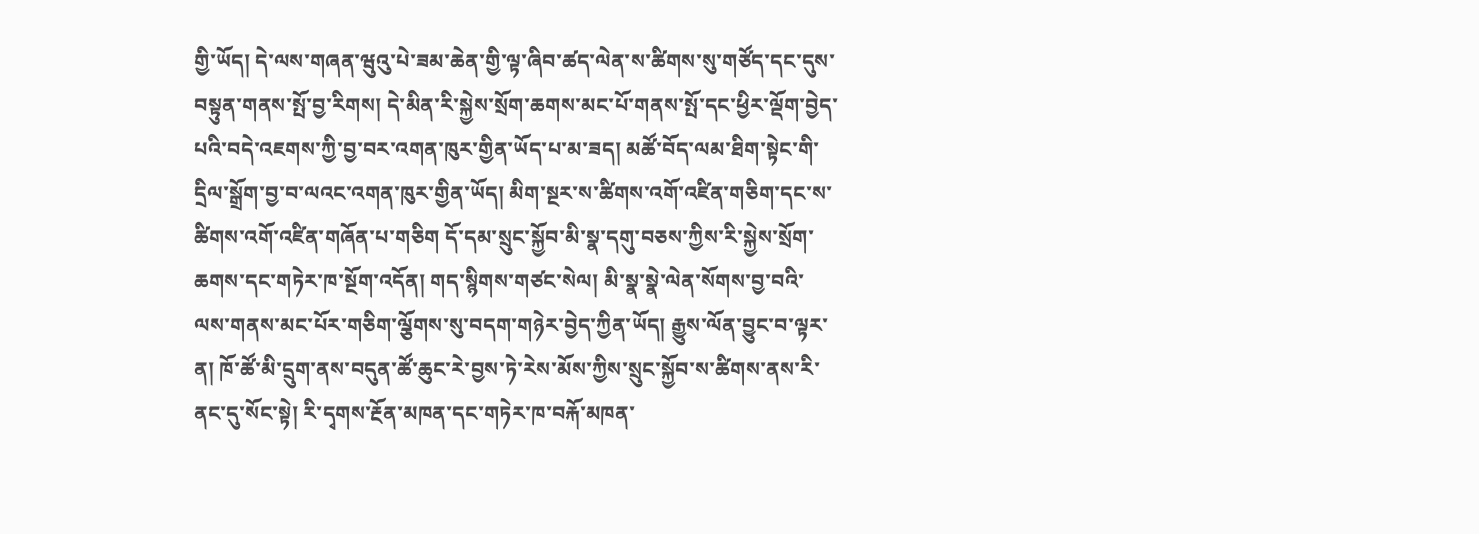གྱི་ཡོད། དེ་ལས་གཞན་ཝུའུ་པེ་ཟམ་ཆེན་གྱི་ལྟ་ཞིབ་ཚད་ལེན་ས་ཚིགས་སུ་གཙོད་དང་དུས་བསྟུན་གནས་སྤོ་བྱ་རིགས། དེ་མིན་རི་སྐྱེས་སྲོག་ཆགས་མང་པོ་གནས་སྤོ་དང་ཕྱིར་ལྡོག་བྱེད་པའི་བདེ་འཇགས་ཀྱི་བྱ་བར་འགན་ཁུར་གྱིན་ཡོད་པ་མ་ཟད། མཚོ་བོད་ལམ་ཐིག་སྟེང་གི་དྲིལ་སྒྲོག་བྱ་བ་ལའང་འགན་ཁུར་གྱིན་ཡོད། མིག་སྔར་ས་ཚིགས་འགོ་འཛིན་གཅིག་དང་ས་ཚིགས་འགོ་འཛིན་གཞོན་པ་གཅིག དོ་དམ་སྲུང་སྐྱོབ་མི་སྣ་དགུ་བཅས་ཀྱིས་རི་སྐྱེས་སྲོག་ཆགས་དང་གཏེར་ཁ་སྔོག་འདོན། གད་སྙིགས་གཙང་སེལ། མི་སྣ་སྣེ་ལེན་སོགས་བྱ་བའི་ལས་གནས་མང་པོར་གཅིག་ལྕོགས་སུ་བདག་གཉེར་བྱེད་ཀྱིན་ཡོད། རྒྱུས་ལོན་བྱུང་བ་ལྟར་ན། ཁོ་ཚོ་མི་དྲུག་ནས་བདུན་ཚོ་ཆུང་རེ་བྱས་ཏེ་རེས་མོས་ཀྱིས་སྲུང་སྐྱོབ་ས་ཚིགས་ནས་རི་ནང་དུ་སོང་སྟེ། རི་དྭགས་རྔོན་མཁན་དང་གཏེར་ཁ་བརྐོ་མཁན་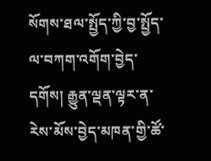སོགས་ཐལ་སྤྱོད་ཀྱི་བྱ་སྤྱོད་ལ་བཀག་འགོག་བྱེད་དགོས། རྒྱུན་ལྡན་ལྟར་ན་རེས་མོས་བྱེད་མཁན་གྱི་ཚོ་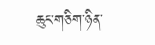ཆུང་གཅིག་ཉིན་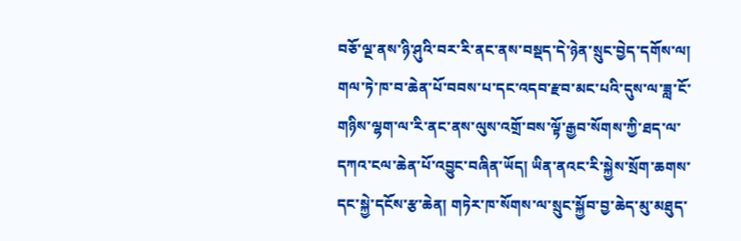བཅོ་ལྔ་ནས་ཉི་ཤུའི་བར་རི་ནང་ནས་བསྡད་དེ་ཉེན་སྲུང་བྱེད་དགོས་ལ། གལ་ཏེ་ཁ་བ་ཆེན་པོ་བབས་པ་དང་འདབ་རྫབ་མང་པའི་དུས་ལ་ཟླ་ངོ་གཉིས་ལྷག་ལ་རི་ནང་ནས་ལུས་འགྲོ་བས་ལྟོ་རྒྱབ་སོགས་ཀྱི་ཐད་ལ་དཀའ་ངལ་ཆེན་པོ་འབྱུང་བཞིན་ཡོད། ཡིན་ནའང་རི་སྐྱེས་སྲོག་ཆགས་དང་སྐྱེ་དངོས་རྩ་ཆེན། གཏེར་ཁ་སོགས་ལ་སྲུང་སྐྱོབ་བྱ་ཆེད་མུ་མཐུད་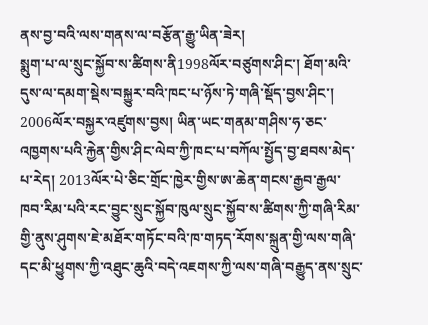ནས་བྱ་བའི་ལས་གནས་ལ་བརྩོན་རྒྱུ་ཡིན་ཟེར།
སྨུག་པ་ལ་སྲུང་སྐྱོབ་ས་ཚིགས་ནི1998ལོར་བཙུགས་ཤིང་། ཐོག་མའི་དུས་ལ་དམག་སྡེས་བསྐྱུར་བའི་ཁང་པ་ཉོས་ཏེ་གཞི་སྡོད་བྱས་ཤིང་། 2006ལོར་བསྐྱར་འཛུགས་བྱས། ཡིན་ཡང་གནམ་གཤིས་ཧ་ཅང་འཁྱགས་པའི་རྐྱེན་གྱིས་ཤིང་ལེབ་ཀྱི་ཁང་པ་བཀོལ་སྤྱོད་བྱ་ཐབས་མེད་པ་རེད། 2013ལོར་པེ་ཅིང་གྲོང་ཁྱེར་གྱིས་ཨ་ཆེན་གངས་རྒྱབ་རྒྱལ་ཁབ་རིམ་པའི་རང་བྱུང་སྲུང་སྐྱོབ་ཁུལ་སྲུང་སྐྱོབ་ས་ཚིགས་ཀྱི་གཞི་རིམ་གྱི་ནུས་ཤུགས་ཇེ་མཐོར་གཏོང་བའི་ཁ་གཏད་རོགས་སྐྲུན་གྱི་ལས་གཞི་དང་མི་ཕྱུགས་ཀྱི་འཐུང་ཆུའི་བདེ་འཇགས་ཀྱི་ལས་གཞི་བརྒྱུད་ནས་སྲུང་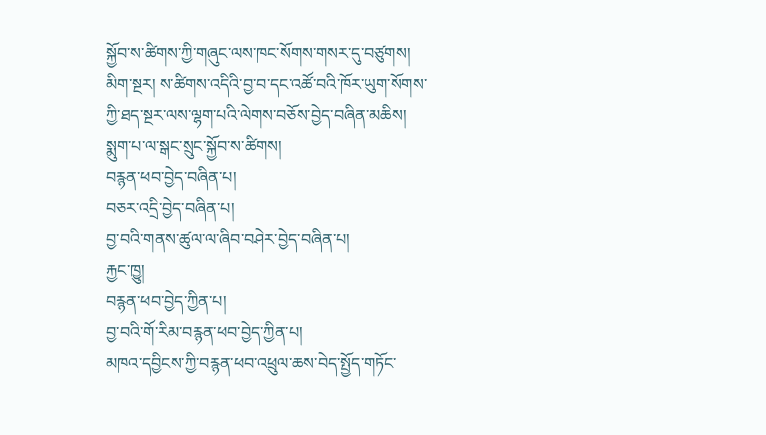སྐྱོབ་ས་ཚིགས་ཀྱི་གཞུང་ལས་ཁང་སོགས་གསར་དུ་བཙུགས། མིག་སྔར། ས་ཚིགས་འདིའི་བྱ་བ་དང་འཚོ་བའི་ཁོར་ཡུག་སོགས་ཀྱི་ཐད་སྔར་ལས་ལྷག་པའི་ལེགས་བཅོས་བྱེད་བཞིན་མཆིས།
སྨུག་པ་ལ་སྒང་སྲུང་སྐྱོབ་ས་ཚིགས།
བརྙན་ཕབ་བྱེད་བཞིན་པ།
བཅར་འདྲི་བྱེད་བཞིན་པ།
བྱ་བའི་གནས་ཚུལ་ལ་ཞིབ་བཤེར་བྱེད་བཞིན་པ།
རྐྱང་ཁྱུ།
བརྙན་ཕབ་བྱེད་ཀྱིན་པ།
བྱ་བའི་གོ་རིམ་བརྙན་ཕབ་བྱེད་ཀྱིན་པ།
མཁའ་དབྱིངས་ཀྱི་བརྙན་ཕབ་འཕྲུལ་ཆས་བེད་སྤྱོད་གཏོང་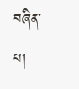བཞིན་པ།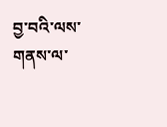བྱ་བའི་ལས་གནས་ལ་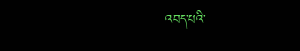འབད་པའི་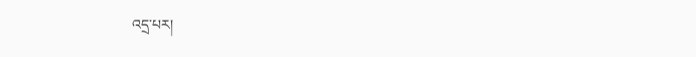འདྲ་པར།